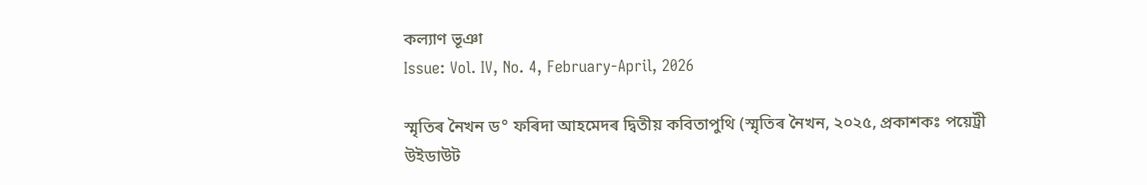কল্যাণ ভূঞা
Issue: Vol. IV, No. 4, February-April, 2026

স্মৃতিৰ নৈখন ড° ফৰিদা আহমেদৰ দ্বিতীয় কবিতাপুথি (স্মৃতিৰ নৈখন, ২০২৫, প্ৰকাশকঃ পয়েট্ৰী উইডাউট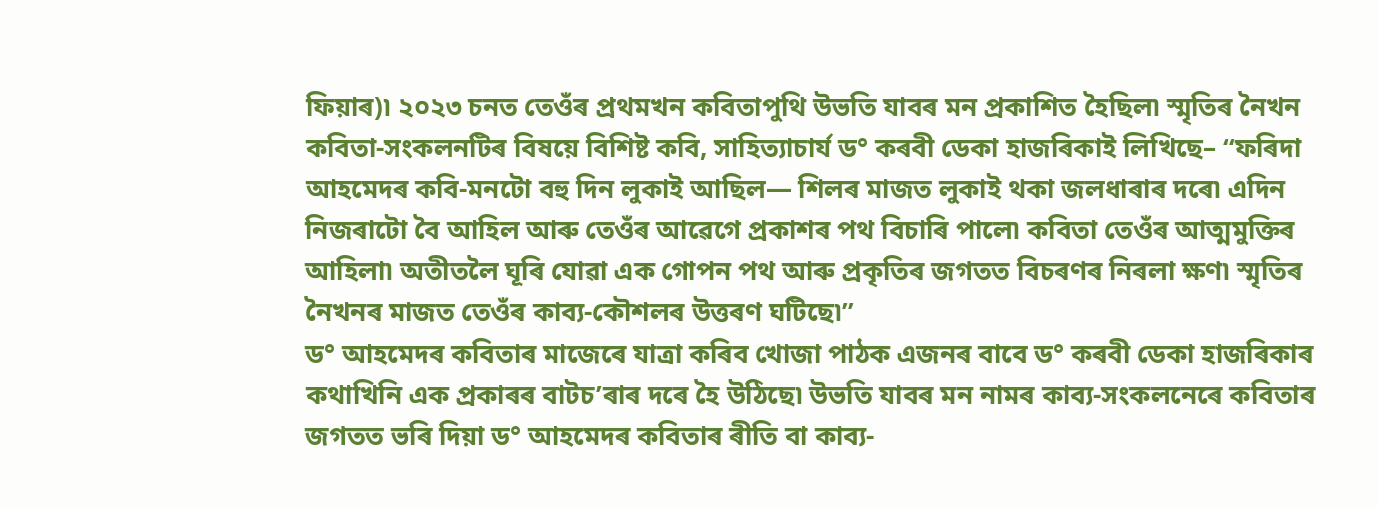ফিয়াৰ)৷ ২০২৩ চনত তেওঁৰ প্ৰথমখন কবিতাপুথি উভতি যাবৰ মন প্ৰকাশিত হৈছিল৷ স্মৃতিৰ নৈখন কবিতা-সংকলনটিৰ বিষয়ে বিশিষ্ট কবি, সাহিত্যাচাৰ্য ড° কৰবী ডেকা হাজৰিকাই লিখিছে– “ফৰিদা আহমেদৰ কবি-মনটো বহু দিন লুকাই আছিল— শিলৰ মাজত লুকাই থকা জলধাৰাৰ দৰে৷ এদিন নিজৰাটো বৈ আহিল আৰু তেওঁৰ আৱেগে প্ৰকাশৰ পথ বিচাৰি পালে৷ কবিতা তেওঁৰ আত্মমুক্তিৰ আহিলা৷ অতীতলৈ ঘূৰি যোৱা এক গোপন পথ আৰু প্ৰকৃতিৰ জগতত বিচৰণৰ নিৰলা ক্ষণ৷ স্মৃতিৰ নৈখনৰ মাজত তেওঁৰ কাব্য-কৌশলৰ উত্তৰণ ঘটিছে৷’’
ড° আহমেদৰ কবিতাৰ মাজেৰে যাত্ৰা কৰিব খোজা পাঠক এজনৰ বাবে ড° কৰবী ডেকা হাজৰিকাৰ কথাখিনি এক প্ৰকাৰৰ বাটচ’ৰাৰ দৰে হৈ উঠিছে৷ উভতি যাবৰ মন নামৰ কাব্য-সংকলনেৰে কবিতাৰ জগতত ভৰি দিয়া ড° আহমেদৰ কবিতাৰ ৰীতি বা কাব্য-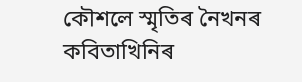কৌশলে স্মৃতিৰ নৈখনৰ কবিতাখিনিৰ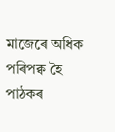মাজেৰে অধিক পৰিপক্ব হৈ পাঠকৰ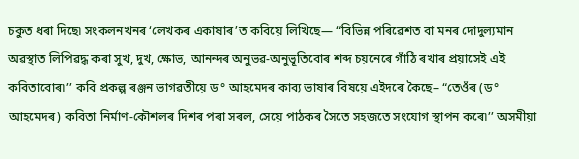চকুত ধৰা দিছে৷ সংকলনখনৰ ‘লেখকৰ একাষাৰ’ত কবিয়ে লিখিছে— “বিভিন্ন পৰিৱেশত বা মনৰ দোদুল্যমান অৱস্থাত লিপিৱদ্ধ কৰা সুখ, দুখ, ক্ষোভ, আনন্দৰ অনুভৱ-অনুভূতিবোৰ শব্দ চয়নেৰে গাঁঠি ৰখাৰ প্ৰয়াসেই এই কবিতাবোৰ৷’’ কবি প্ৰকল্প ৰঞ্জন ভাগৱতীয়ে ড° আহমেদৰ কাব্য ভাষাৰ বিষয়ে এইদৰে কৈছে– “তেওঁৰ (ড° আহমেদৰ) কবিতা নিৰ্মাণ-কৌশলৰ দিশৰ পৰা সৰল, সেয়ে পাঠকৰ সৈতে সহজতে সংযোগ স্থাপন কৰে৷’’ অসমীয়া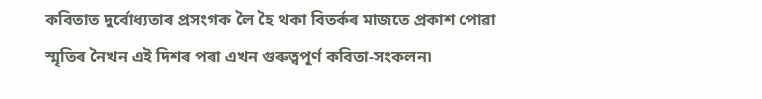কবিতাত দুৰ্বোধ্যতাৰ প্ৰসংগক লৈ হৈ থকা বিতৰ্কৰ মাজতে প্ৰকাশ পোৱা স্মৃতিৰ নৈখন এই দিশৰ পৰা এখন গুৰুত্বপূৰ্ণ কবিতা-সংকলন৷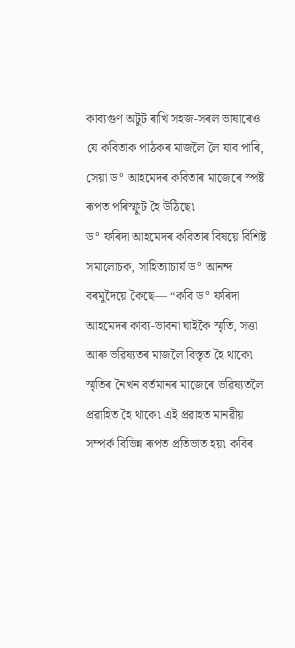কাব্যগুণ অটুট ৰাখি সহজ-সৰল ভাষাৰেও যে কবিতাক পাঠকৰ মাজলৈ লৈ যাব পাৰি, সেয়া ড° আহমেদৰ কবিতাৰ মাজেৰে স্পষ্ট ৰূপত পৰিস্ফুট হৈ উঠিছে৷
ড° ফৰিদা আহমেদৰ কবিতাৰ বিষয়ে বিশিষ্ট সমালোচক, সাহিত্যাচাৰ্য ড° আনন্দ বৰমুদৈয়ে কৈছে— “কবি ড° ফৰিদা আহমেদৰ কাব্য-ভাবনা ঘাইকৈ স্মৃতি, সত্তা আৰু ভৱিষ্যতৰ মাজলৈ বিস্তৃত হৈ থাকে৷ স্মৃতিৰ নৈখন বৰ্তমানৰ মাজেৰে ভৱিষ্যতলৈ প্ৰৱাহিত হৈ থাকে৷ এই প্ৰৱাহত মানৱীয় সম্পৰ্ক বিভিন্ন ৰূপত প্ৰতিভাত হয়৷ কবিৰ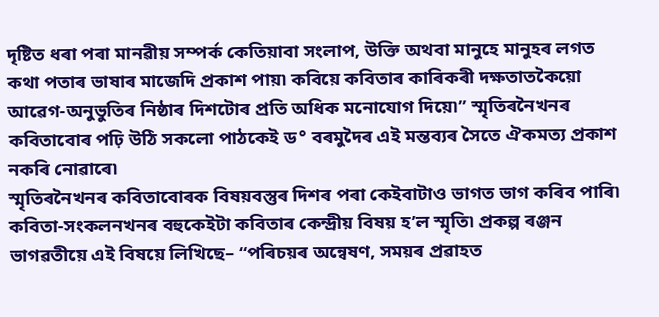দৃষ্টিত ধৰা পৰা মানৱীয় সম্পৰ্ক কেতিয়াবা সংলাপ, উক্তি অথবা মানুহে মানুহৰ লগত কথা পতাৰ ভাষাৰ মাজেদি প্ৰকাশ পায়৷ কবিয়ে কবিতাৰ কাৰিকৰী দক্ষতাতকৈয়ো আৱেগ-অনুভুতিৰ নিষ্ঠাৰ দিশটোৰ প্ৰতি অধিক মনোযোগ দিয়ে৷’’ স্মৃতিৰনৈখনৰ কবিতাবোৰ পঢ়ি উঠি সকলো পাঠকেই ড° বৰমুদৈৰ এই মন্তব্যৰ সৈতে ঐকমত্য প্ৰকাশ নকৰি নোৱাৰে৷
স্মৃতিৰনৈখনৰ কবিতাবোৰক বিষয়বস্তুৰ দিশৰ পৰা কেইবাটাও ভাগত ভাগ কৰিব পাৰি৷ কবিতা-সংকলনখনৰ বহুকেইটা কবিতাৰ কেন্দ্ৰীয় বিষয় হ’ল স্মৃতি৷ প্ৰকল্প ৰঞ্জন ভাগৱতীয়ে এই বিষয়ে লিখিছে– “পৰিচয়ৰ অন্বেষণ, সময়ৰ প্ৰৱাহত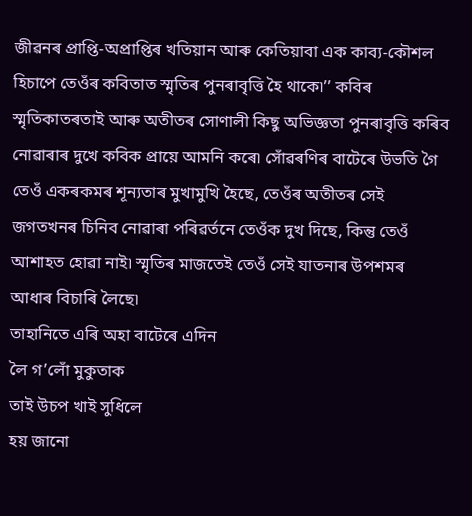জীৱনৰ প্ৰাপ্তি-অপ্ৰাপ্তিৰ খতিয়ান আৰু কেতিয়াবা এক কাব্য-কৌশল হিচাপে তেওঁৰ কবিতাত স্মৃতিৰ পুনৰাবৃত্তি হৈ থাকে৷’’ কবিৰ স্মৃতিকাতৰতাই আৰু অতীতৰ সোণালী কিছু অভিজ্ঞতা পুনৰাবৃত্তি কৰিব নোৱাৰাৰ দুখে কবিক প্ৰায়ে আমনি কৰে৷ সোঁৱৰণিৰ বাটেৰে উভতি গৈ তেওঁ একৰকমৰ শূন্যতাৰ মুখামুখি হৈছে, তেওঁৰ অতীতৰ সেই জগতখনৰ চিনিব নোৱাৰা পৰিৱৰ্তনে তেওঁক দুখ দিছে, কিন্তু তেওঁ আশাহত হোৱা নাই৷ স্মৃতিৰ মাজতেই তেওঁ সেই যাতনাৰ উপশমৰ আধাৰ বিচাৰি লৈছে৷
তাহানিতে এৰি অহা বাটেৰে এদিন
লৈ গ’লোঁ মুকুতাক
তাই উচপ খাই সুধিলে
হয় জানো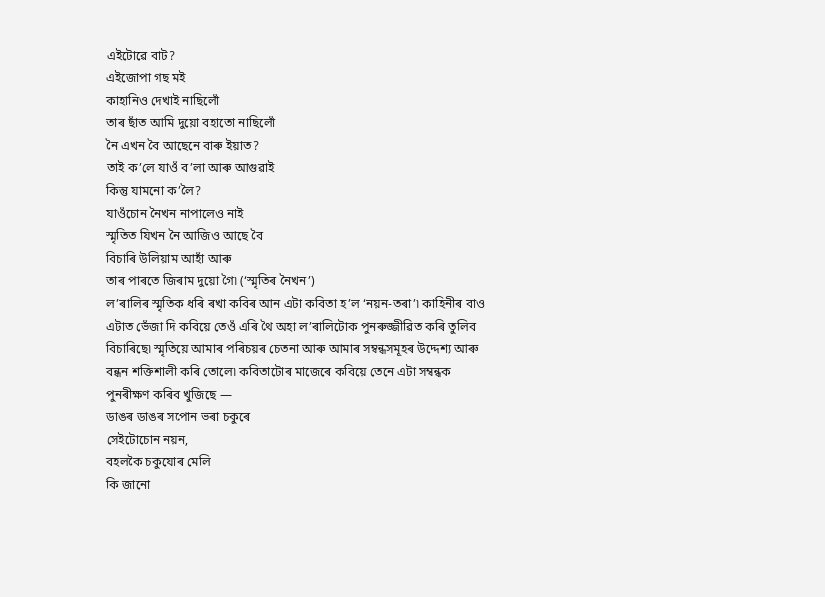এইটোৱে বাট?
এইজোপা গছ মই
কাহানিও দেখাই নাছিলোঁ
তাৰ ছাঁত আমি দুয়ো বহাতো নাছিলোঁ
নৈ এখন বৈ আছেনে বাৰু ইয়াত?
তাই ক’লে যাওঁ ব’লা আৰু আগুৱাই
কিন্তু যামনো ক’লৈ?
যাওঁচোন নৈখন নাপালেও নাই
স্মৃতিত যিখন নৈ আজিও আছে বৈ
বিচাৰি উলিয়াম আহাঁ আৰু
তাৰ পাৰতে জিৰাম দুয়ো গৈ৷ (‘স্মৃতিৰ নৈখন’)
ল’ৰালিৰ স্মৃতিক ধৰি ৰখা কবিৰ আন এটা কবিতা হ’ল ‘নয়ন-তৰা’৷ কাহিনীৰ বাও এটাত ভেঁজা দি কবিয়ে তেওঁ এৰি থৈ অহা ল’ৰালিটোক পুনৰুজ্জীৱিত কৰি তুলিব বিচাৰিছে৷ স্মৃতিয়ে আমাৰ পৰিচয়ৰ চেতনা আৰু আমাৰ সম্বন্ধসমূহৰ উদ্দেশ্য আৰু বন্ধন শক্তিশালী কৰি তোলে৷ কবিতাটোৰ মাজেৰে কবিয়ে তেনে এটা সম্বন্ধক পুনৰীক্ষণ কৰিব খুজিছে —
ডাঙৰ ডাঙৰ সপোন ভৰা চকুৰে
সেইটোচোন নয়ন,
বহলকৈ চকুযোৰ মেলি
কি জানো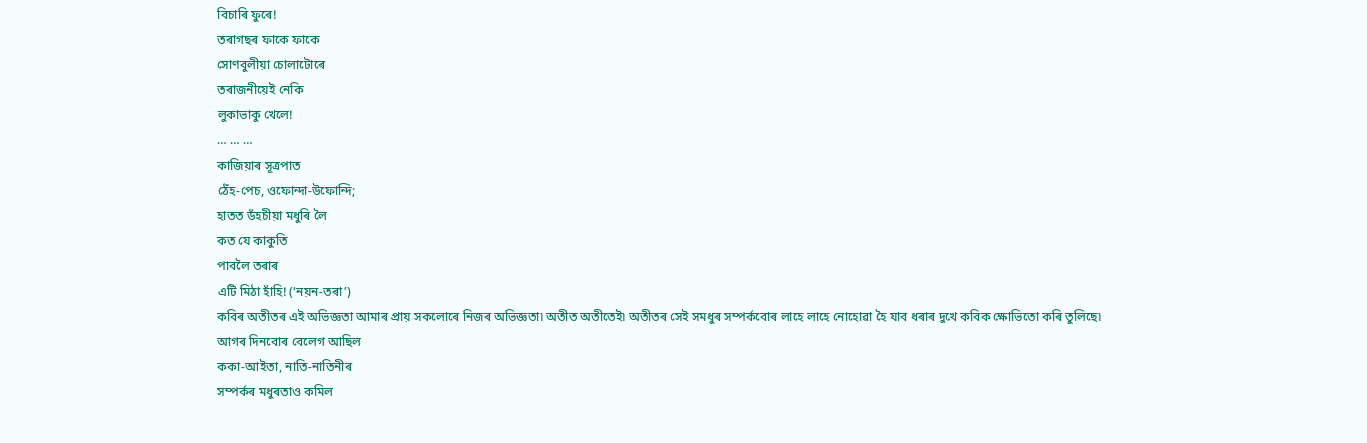বিচাৰি ফুৰে!
তৰাগছৰ ফাকে ফাকে
সোণবুলীয়া চোলাটোৰে
তৰাজনীয়েই নেকি
লুকাভাকু খেলে!
… … …
কাজিয়াৰ সূত্ৰপাত
ঠেঁহ-পেচ, ওফোন্দা-উফোন্দি;
হাতত ডঁহচীয়া মধুৰি লৈ
কত যে কাকুতি
পাবলৈ তৰাৰ
এটি মিঠা হাঁহি! (‘নয়ন-তৰা’)
কবিৰ অতীতৰ এই অভিজ্ঞতা আমাৰ প্ৰায় সকলোৰে নিজৰ অভিজ্ঞতা৷ অতীত অতীতেই৷ অতীতৰ সেই সমধুৰ সম্পৰ্কবোৰ লাহে লাহে নোহোৱা হৈ যাব ধৰাৰ দুখে কবিক ক্ষোভিতো কৰি তুলিছে৷
আগৰ দিনবোৰ বেলেগ আছিল
ককা-আইতা, নাতি-নাতিনীৰ
সম্পৰ্কৰ মধুৰতাও কমিল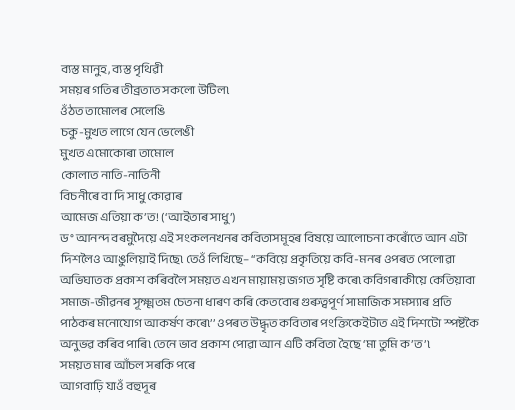ব্যস্ত মানুহ, ব্যস্ত পৃথিৱী
সময়ৰ গতিৰ তীব্ৰতাত সকলো উটিল৷
ওঁঠত তামোলৰ সেলেঙি
চকু-মুখত লাগে যেন ভেলেঙী
মুখত এমোকোৰা তামোল
কোলাত নাতি-নাতিনী
বিচনীৰে বা দি সাধু কোৱাৰ
আমেজ এতিয়া ক’ত! (‘আইতাৰ সাধু’)
ড° আনন্দ বৰমুদৈয়ে এই সংকলনখনৰ কবিতাসমূহৰ বিষয়ে আলোচনা কৰোঁতে আন এটা দিশলৈও আঙুলিয়াই দিছে৷ তেওঁ লিখিছে– “কবিয়ে প্ৰকৃতিয়ে কবি-মনৰ ওপৰত পেলোৱা অভিঘাতক প্ৰকাশ কৰিবলৈ সময়ত এখন মায়াময় জগত সৃষ্টি কৰে৷ কবিগৰাকীয়ে কেতিয়াবা সমাজ-জীৱনৰ সূক্ষ্মতম চেতনা ধাৰণ কৰি কেতবোৰ গুৰুত্বপূৰ্ণ সামাজিক সমস্যাৰ প্ৰতি পাঠকৰ মনোযোগ আকৰ্ষণ কৰে৷’’ ওপৰত উদ্ধৃত কবিতাৰ পংক্তিকেইটাত এই দিশটো স্পষ্টকৈ অনুভৱ কৰিব পাৰি৷ তেনে ভাব প্ৰকাশ পোৱা আন এটি কবিতা হৈছে ‘মা তুমি ক’ত’৷
সময়ত মাৰ আঁচল সৰকি পৰে
আগবাঢ়ি যাওঁ বহুদূৰ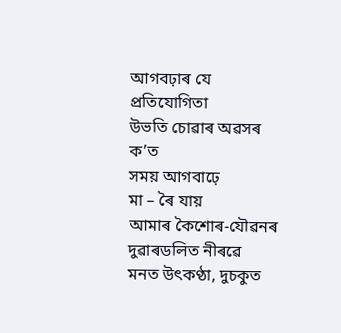আগবঢ়াৰ যে প্ৰতিযোগিতা
উভতি চোৱাৰ অৱসৰ ক’ত
সময় আগবাঢ়ে
মা – ৰৈ যায়
আমাৰ কৈশোৰ-যৌৱনৰ
দুৱাৰডলিত নীৰৱে
মনত উৎকণ্ঠা, দুচকুত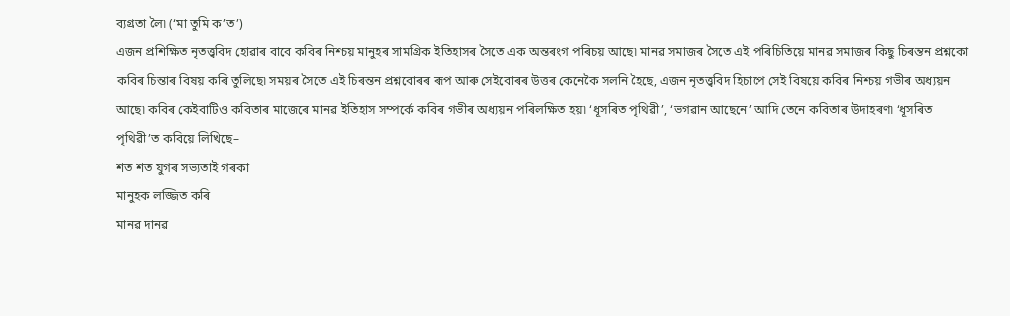ব্যগ্ৰতা লৈ৷ (‘মা তুমি ক’ত’)
এজন প্ৰশিক্ষিত নৃতত্ত্ববিদ হোৱাৰ বাবে কবিৰ নিশ্চয় মানুহৰ সামগ্ৰিক ইতিহাসৰ সৈতে এক অন্তৰংগ পৰিচয় আছে৷ মানৱ সমাজৰ সৈতে এই পৰিচিতিয়ে মানৱ সমাজৰ কিছু চিৰন্তন প্ৰশ্নকো কবিৰ চিন্তাৰ বিষয় কৰি তুলিছে৷ সময়ৰ সৈতে এই চিৰন্তন প্ৰশ্নবোৰৰ ৰূপ আৰু সেইবোৰৰ উত্তৰ কেনেকৈ সলনি হৈছে, এজন নৃতত্ত্ববিদ হিচাপে সেই বিষয়ে কবিৰ নিশ্চয় গভীৰ অধ্যয়ন আছে৷ কবিৰ কেইবাটিও কবিতাৰ মাজেৰে মানৱ ইতিহাস সম্পৰ্কে কবিৰ গভীৰ অধ্যয়ন পৰিলক্ষিত হয়৷ ‘ধূসৰিত পৃথিৱী’, ‘ভগৱান আছেনে’ আদি তেনে কবিতাৰ উদাহৰণ৷ ‘ধূসৰিত পৃথিৱী’ত কবিয়ে লিখিছে–
শত শত যুগৰ সভ্যতাই গৰকা
মানুহক লজ্জিত কৰি
মানৱ দানৱ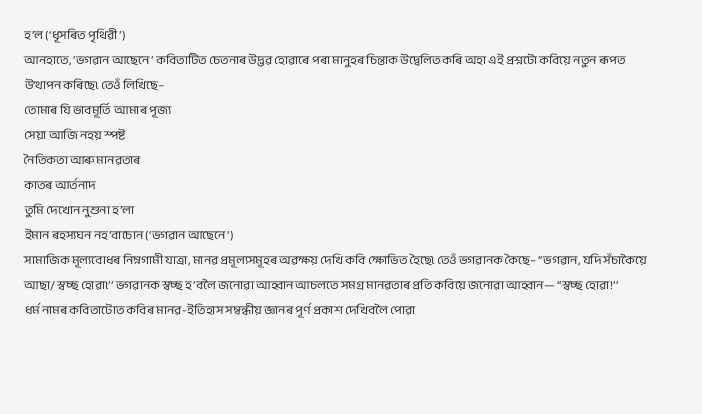হ’ল (‘ধূসৰিত পৃথিৱী’)
আনহাতে, ‘ভগৱান আছেনে’ কবিতাটিত চেতনাৰ উদ্ভৱ হোৱাৰে পৰা মানুহৰ চিন্তাক উদ্বেলিত কৰি অহা এই প্ৰশ্নটো কবিয়ে নতুন ৰূপত উত্থাপন কৰিছে৷ তেওঁ লিখিছে–
তোমাৰ যি ভাবমূৰ্তি আমাৰ পূজ্য
সেয়া আজি নহয় স্পষ্ট
নৈতিকতা আৰু মানৱতাৰ
কাতৰ আৰ্তনাদ
তুমি দেখোন নুশুনা হ’লা
ইমান ৰহস্যঘন নহ’বাচোন (‘ভগৱান আছেনে’)
সামাজিক মূল্যবোধৰ নিম্নগামী যাত্ৰা, মানৱ প্ৰমূল্যসমূহৰ অৱক্ষয় দেখি কবি ক্ষোভিত হৈছে৷ তেওঁ ভগৱানক কৈছে– “ভগৱান, যদি সঁচাকৈয়ে আছা/ স্বচ্ছ হোৱা৷’’ ভগৱানক স্বচ্ছ হ’বলৈ জনোৱা আহ্বান আচলতে সমগ্ৰ মানৱতাৰ প্ৰতি কবিয়ে জনোৱা আহ্বান— “স্বচ্ছ হোৱা!’’
ধৰ্ম নামৰ কবিতাটোত কবিৰ মানৱ-ইতিহাস সম্বন্ধীয় জ্ঞানৰ পূৰ্ণ প্ৰকাশ দেখিবলৈ পোৱা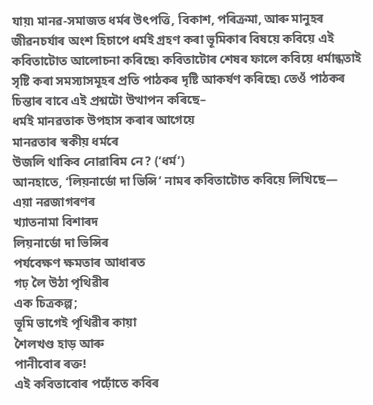যায়৷ মানৱ-সমাজত ধৰ্মৰ উৎপত্তি, বিকাশ, পৰিক্ৰমা, আৰু মানুহৰ জীৱনচৰ্যাৰ অংশ হিচাপে ধৰ্মই গ্ৰহণ কৰা ভূমিকাৰ বিষয়ে কবিয়ে এই কবিতাটোত আলোচনা কৰিছে৷ কবিতাটোৰ শেষৰ ফালে কবিয়ে ধৰ্মান্ধতাই সৃষ্টি কৰা সমস্যাসমূহৰ প্ৰতি পাঠকৰ দৃষ্টি আকৰ্ষণ কৰিছে৷ তেওঁ পাঠকৰ চিন্তাৰ বাবে এই প্ৰশ্নটো উত্থাপন কৰিছে–
ধৰ্মই মানৱতাক উপহাস কৰাৰ আগেয়ে
মানৱতাৰ স্বকীয় ধৰ্মৰে
উজলি থাকিব নোৱাৰিম নে? (‘ধৰ্ম’)
আনহাতে, ‘লিয়নাৰ্ডো দা ভিন্সি’ নামৰ কবিতাটোত কবিয়ে লিখিছে—
এয়া নৱজাগৰণৰ
খ্যাতনামা বিশাৰদ
লিয়নাৰ্ডো দা ভিন্সিৰ
পৰ্যবেক্ষণ ক্ষমতাৰ আধাৰত
গঢ় লৈ উঠা পৃথিৱীৰ
এক চিত্ৰকল্প;
ভূমি ভাগেই পৃথিৱীৰ কায়া
শৈলখণ্ড হাড় আৰু
পানীবোৰ ৰক্ত!
এই কবিতাবোৰ পঢ়োঁতে কবিৰ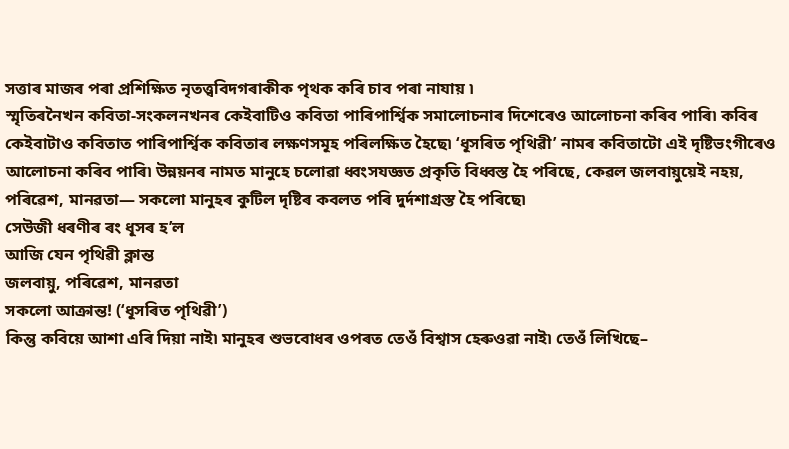সত্তাৰ মাজৰ পৰা প্ৰশিক্ষিত নৃতত্ত্ববিদগৰাকীক পৃথক কৰি চাব পৰা নাযায় ৷
স্মৃতিৰনৈখন কবিতা-সংকলনখনৰ কেইবাটিও কবিতা পাৰিপাৰ্শ্বিক সমালোচনাৰ দিশেৰেও আলোচনা কৰিব পাৰি৷ কবিৰ কেইবাটাও কবিতাত পাৰিপাৰ্শ্বিক কবিতাৰ লক্ষণসমূহ পৰিলক্ষিত হৈছে৷ ‘ধূসৰিত পৃথিৱী’ নামৰ কবিতাটো এই দৃষ্টিভংগীৰেও আলোচনা কৰিব পাৰি৷ উন্নয়নৰ নামত মানুহে চলোৱা ধ্বংসযজ্ঞত প্ৰকৃতি বিধ্বস্ত হৈ পৰিছে, কেৱল জলবায়ুয়েই নহয়, পৰিৱেশ, মানৱতা— সকলো মানুহৰ কুটিল দৃষ্টিৰ কবলত পৰি দুৰ্দশাগ্ৰস্ত হৈ পৰিছে৷
সেউজী ধৰণীৰ ৰং ধূসৰ হ’ল
আজি যেন পৃথিৱী ক্লান্ত
জলবায়ু, পৰিৱেশ, মানৱতা
সকলো আক্ৰান্ত! (‘ধূসৰিত পৃথিৱী’)
কিন্তু কবিয়ে আশা এৰি দিয়া নাই৷ মানুহৰ শুভবোধৰ ওপৰত তেওঁ বিশ্বাস হেৰুওৱা নাই৷ তেওঁ লিখিছে–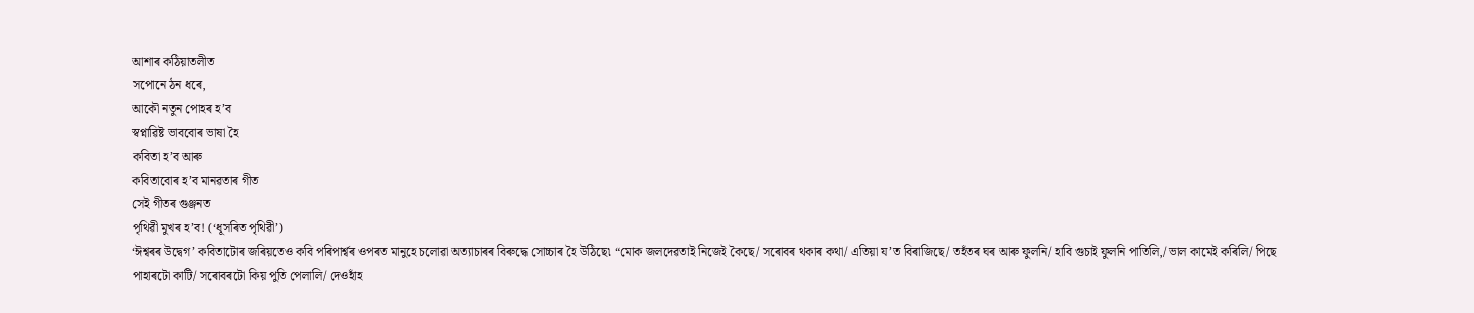আশাৰ কঠিয়াতলীত
সপোনে ঠন ধৰে,
আকৌ নতুন পোহৰ হ’ব
স্বপ্নাৱিষ্ট ভাববোৰ ভাষা হৈ
কবিতা হ’ব আৰু
কবিতাবোৰ হ’ব মানৱতাৰ গীত
সেই গীতৰ গুঞ্জনত
পৃথিৱী মুখৰ হ’ব! (‘ধূসৰিত পৃথিৱী’)
‘ঈশ্বৰৰ উদ্বেগ’ কবিতাটোৰ জৰিয়তেও কবি পৰিপাৰ্শ্বৰ ওপৰত মানুহে চলোৱা অত্যাচাৰৰ বিৰুদ্ধে সোচ্চাৰ হৈ উঠিছে৷ “মোক জলদেৱতাই নিজেই কৈছে/ সৰোবৰ থকাৰ কথা/ এতিয়া য’ত বিৰাজিছে/ তহঁতৰ ঘৰ আৰু ফুলনি/ হাবি গুচাই ফুলনি পাতিলি,/ ভাল কামেই কৰিলি/ পিছে পাহাৰটো কাটি/ সৰোবৰটো কিয় পুতি পেলালি/ দেওহাঁহ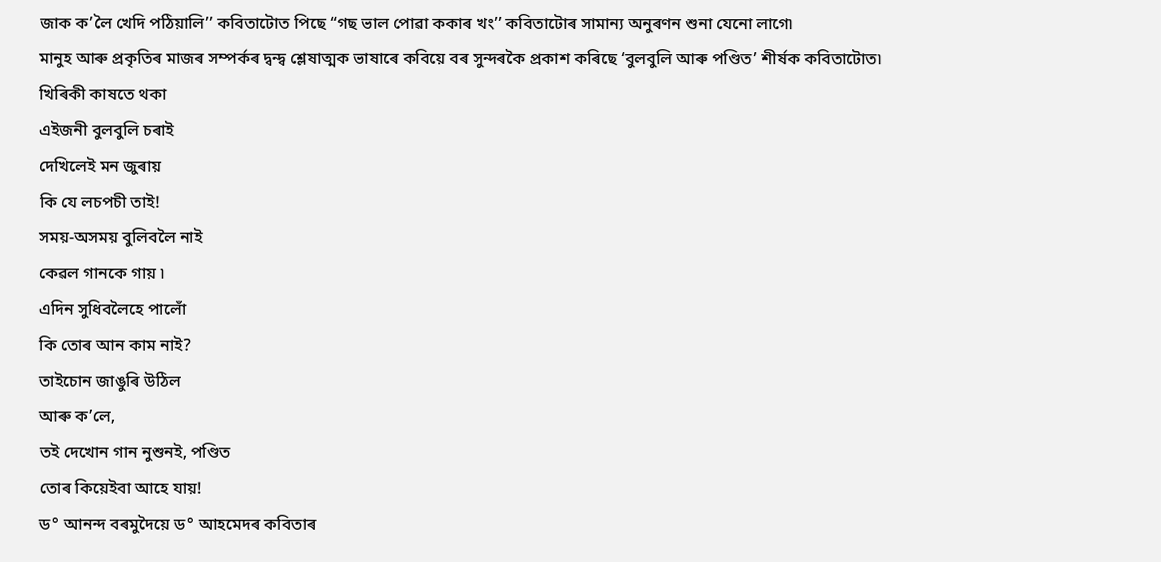জাক ক’লৈ খেদি পঠিয়ালি’’ কবিতাটোত পিছে “গছ ভাল পোৱা ককাৰ খং’’ কবিতাটোৰ সামান্য অনুৰণন শুনা যেনো লাগে৷
মানুহ আৰু প্ৰকৃতিৰ মাজৰ সম্পৰ্কৰ দ্বন্দ্ব শ্লেষাত্মক ভাষাৰে কবিয়ে বৰ সুন্দৰকৈ প্ৰকাশ কৰিছে ‘বুলবুলি আৰু পণ্ডিত’ শীৰ্ষক কবিতাটোত৷
খিৰিকী কাষতে থকা
এইজনী বুলবুলি চৰাই
দেখিলেই মন জুৰায়
কি যে লচপচী তাই!
সময়-অসময় বুলিবলৈ নাই
কেৱল গানকে গায় ৷
এদিন সুধিবলৈহে পালোঁ
কি তোৰ আন কাম নাই?
তাইচোন জাঙুৰি উঠিল
আৰু ক’লে,
তই দেখোন গান নুশুনই, পণ্ডিত
তোৰ কিয়েইবা আহে যায়!
ড° আনন্দ বৰমুদৈয়ে ড° আহমেদৰ কবিতাৰ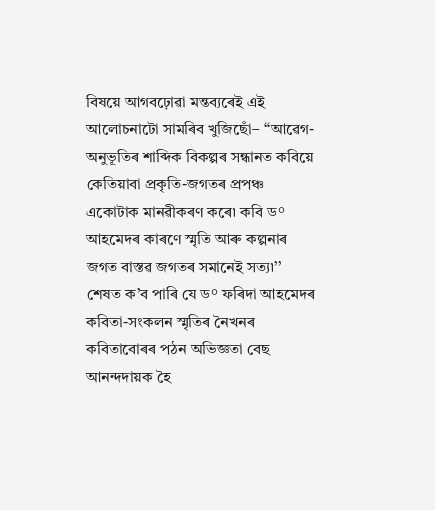বিষয়ে আগবঢ়োৱা মন্তব্যৰেই এই আলোচনাটো সামৰিব খুজিছোঁ– “আৱেগ-অনুভূতিৰ শাব্দিক বিকল্পৰ সন্ধানত কবিয়ে কেতিয়াবা প্ৰকৃতি-জগতৰ প্ৰপঞ্চ একোটাক মানৱীকৰণ কৰে৷ কবি ড° আহমেদৰ কাৰণে স্মৃতি আৰু কল্পনাৰ জগত বাস্তৱ জগতৰ সমানেই সত্য৷’’ শেষত ক’ব পাৰি যে ড° ফৰিদা আহমেদৰ কবিতা-সংকলন স্মৃতিৰ নৈখনৰ কবিতাবোৰৰ পঠন অভিজ্ঞতা বেছ আনন্দদায়ক হৈ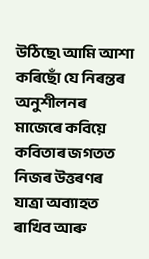উঠিছে৷ আমি আশা কৰিছোঁ যে নিৰন্তৰ অনুশীলনৰ মাজেৰে কবিয়ে কবিতাৰ জগতত নিজৰ উত্তৰণৰ যাত্ৰা অব্যাহত ৰাখিব আৰু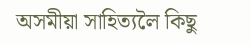অসমীয়া সাহিত্যলৈ কিছু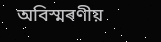অবিস্মৰণীয়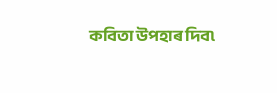কবিতা উপহাৰ দিব৷